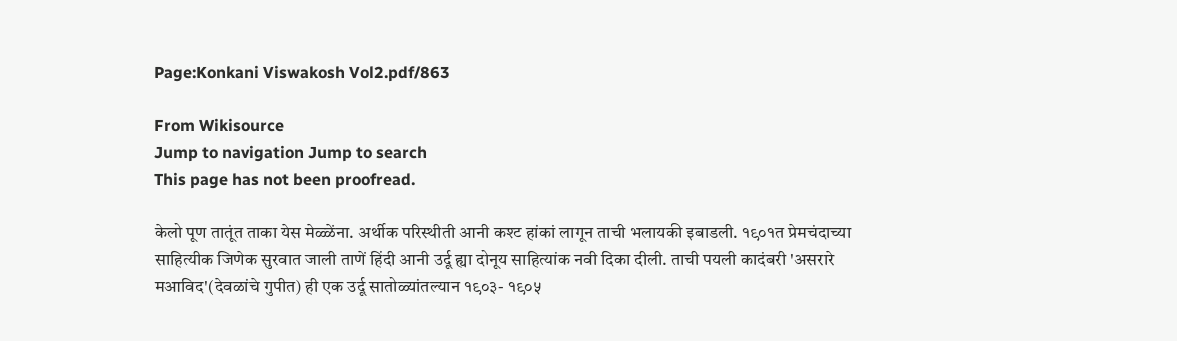Page:Konkani Viswakosh Vol2.pdf/863

From Wikisource
Jump to navigation Jump to search
This page has not been proofread.

केलो पूण तातूंत ताका येस मेळ्ळेंना. अर्थीक परिस्थीती आनी कश्ट हांकां लागून ताची भलायकी इबाडली. १९०१त प्रेमचंदाच्या साहित्यीक जिणेक सुरवात जाली ताणें हिंदी आनी उर्दू ह्या दोनूय साहित्यांक नवी दिका दीली. ताची पयली कादंबरी 'असरारे मआविद'(देवळांचे गुपीत) ही एक उर्दू सातोळ्यांतल्यान १९०३- १९०५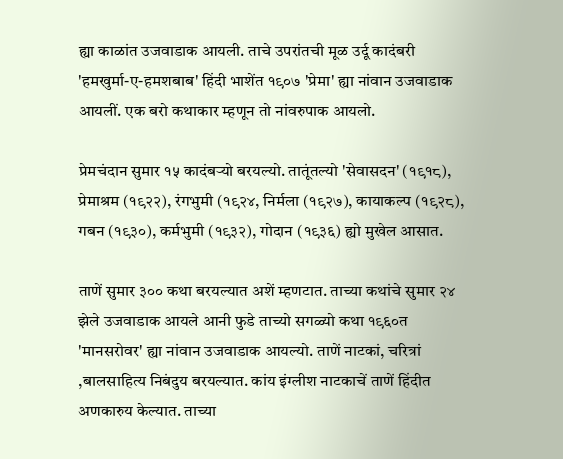ह्या काळांत उजवाडाक आयली. ताचे उपरांतची मूळ उर्दू कादंबरी 'हमखुर्मा-ए-हमशबाब' हिंदी भाशेंत १९०७ 'प्रेमा' ह्या नांवान उजवाडाक आयलीं. एक बरो कथाकार म्हणून तो नांवरुपाक आयलो.

प्रेमचंदान सुमार १५ कादंबऱ्यो बरयल्यो. तातूंतल्यो 'सेवासदन' (१९१८), प्रेमाश्रम (१९२२), रंगभुमी (१९२४, निर्मला (१९२७), कायाकल्प (१९२८), गबन (१९३०), कर्मभुमी (१९३२), गोदान (१९३६) ह्यो मुखेल आसात.

ताणें सुमार ३०० कथा बरयल्यात अशें म्हणटात. ताच्या कथांचे सुमार २४ झेले उजवाडाक आयले आनी फुडे ताच्यो सगळ्यो कथा १९६०त 'मानसरोवर' ह्या नांवान उजवाडाक आयल्यो. ताणें नाटकां, चरित्रां ,बालसाहित्य निबंदुय बरयल्यात. कांय इंग्लीश नाटकाचें ताणें हिंदीत अणकारुय केल्यात. ताच्या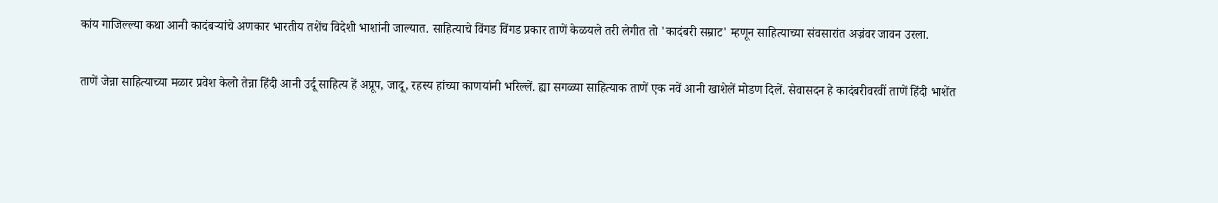कांय गाजिल्ल्या कथा आनी कादंबऱ्यांचे अणकार भारतीय तशेंच विदेशी भाशांनी जाल्यात. साहित्याचे विंगड विंगड प्रकार ताणें केळयले तरी लेगीत तो 'कादंबरी सम्राट' म्हणून साहित्याच्या संवसारांत अज्रंवर जावन उरला.

ताणें जेन्ना साहित्याच्या मळार प्रवेश केलो तेन्ना हिंदी आनी उर्दू साहित्य हें अप्रूप, जादू, रहस्य हांच्या काणयांनी भरिल्लें. ह्या सगळ्या साहित्याक ताणें एक नवें आनी खाशेलें मोडण दिलें. सेवासदन हे कादंबरीवरवीं ताणें हिंदी भाशेंत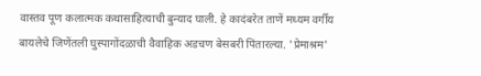वास्तव पूण कलात्मक कथासाहित्याची बुन्याद घाली. हे कादंबरेत ताणें मध्यम वर्गीय बायलेचे जिणेंतली घुस्पागोंदळाची वैवाहिक अडचण बेसबरी पिंतारल्या. 'प्रेमाश्रम'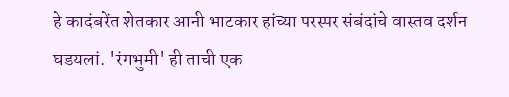हे कादंबरेंत शेतकार आनी भाटकार हांच्या परस्पर संबंदांचे वास्तव दर्शन घडयलां. 'रंगभुमी' ही ताची एक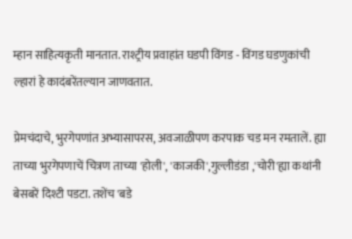म्हान साहित्यकृती मानतात. राश्ट्रीय प्रवाहांत घडपी विंगड - विंगड घडणुकांची ल्हारां हे कादंबरेंतल्यान जाणवतात.

प्रेमचंदाचे, भुरगेपणांत अभ्यासापरस, अवजाळीपण करपाक चड मन रमतालें. ह्या ताच्या भुरगेपणाचें चित्रण ताच्या 'होली', 'काजकी',गुल्लीडंडा ,'चोरी'ह्या कथांनी बेसबरें दिश्टी पडटा. तशेंच 'बडे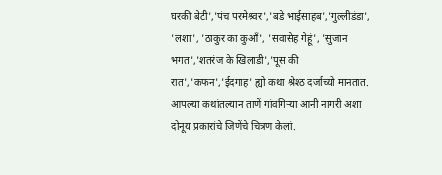घरकी बेटी','पंच परमेश्र्वर','बडे भाईसाहब','गुल्लीडंडा', 'लशा', 'ठाकुर का कुऑं', 'सवासेह गेहूं', 'सुजान भगत','शतरंज के खिलाडी','पूस की रात','कफन','ईदगाह' ह्यो कथा श्रेश्ठ दर्जाच्यो मानतात. आपल्या कथांतल्यान ताणें गांवगिऱ्या आनी नागरी अशा दोनूय प्रकारांचे जिणेंचे चित्रण केलां.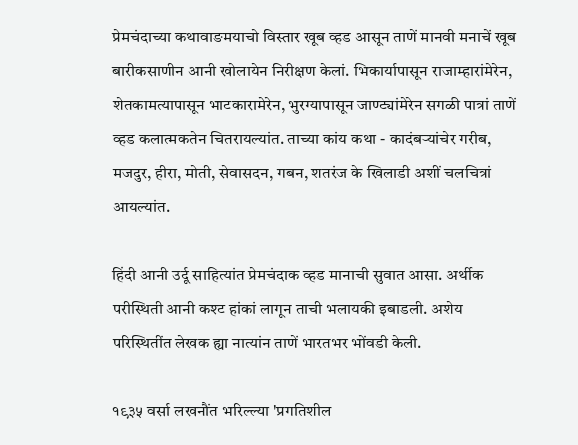प्रेमचंदाच्या कथावाङमयाचो विस्तार खूब व्हड आसून ताणें मानवी मनाचें खूब बारीकसाणीन आनी खोलायेन निरीक्षण केलां. भिकार्यापासून राजाम्हारांमेरेन, शेतकामत्यापासून भाटकारामेरेन, भुरग्यापासून जाण्ट्यांमेरेन सगळी पात्रां ताणें व्हड कलात्मकतेन चितरायल्यांत. ताच्या कांय कथा - कादंबऱ्यांचेर गरीब, मजदुर, हीरा, मोती, सेवासदन, गबन, शतरंज के खिलाडी अशीं चलचित्रां आयल्यांत.

हिंदी आनी उर्दू साहित्यांत प्रेमचंदाक व्हड मानाची सुवात आसा. अर्थीक परीस्थिती आनी कश्ट हांकां लागून ताची भलायकी इबाडली. अशेय परिस्थितींत लेखक ह्या नात्यांन ताणें भारतभर भोंवडी केली.

१९३५ वर्सा लखनौंत भरिल्ल्या 'प्रगतिशील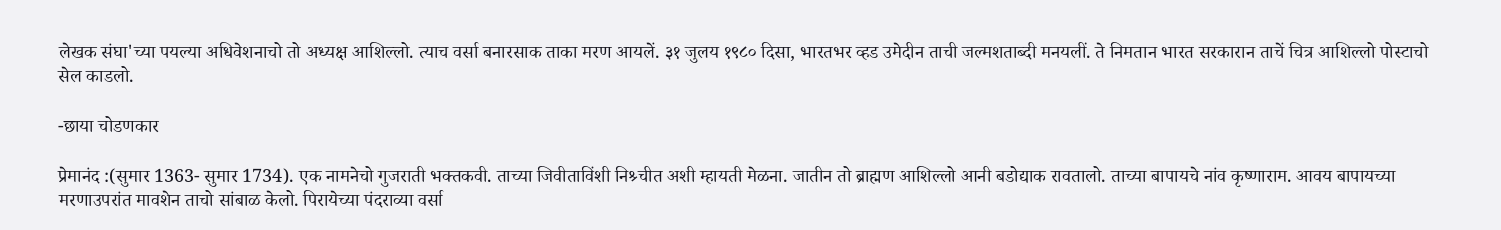लेखक संघा'च्या पयल्या अधिवेशनाचो तो अध्यक्ष आशिल्लो. त्याच वर्सा बनारसाक ताका मरण आयलें. ३१ जुलय १९८० दिसा, भारतभर व्हड उमेदीन ताची जल्मशताब्दी मनयलीं. ते निमतान भारत सरकारान ताचें चित्र आशिल्लो पोस्टाचो सेल काडलो.

-छाया चोडणकार

प्रेमानंद :(सुमार 1363- सुमार 1734). एक नामनेचो गुजराती भक्तकवी. ताच्या जिवीताविंशी निश्र्चीत अशी म्हायती मेळना. जातीन तो ब्राह्मण आशिल्लो आनी बडोद्याक रावतालो. ताच्या बापायचे नांव कृष्णाराम. आवय बापायच्या मरणाउपरांत मावशेन ताचो सांबाळ केलो. पिरायेच्या पंदराव्या वर्सा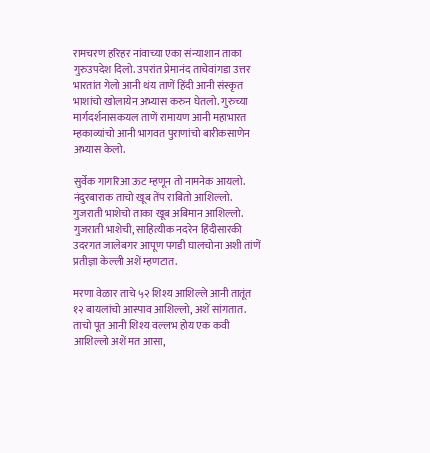रामचरण हरिहर नांवाच्या एका संन्याशान ताका गुरुउपदेश दिलो. उपरांत प्रेमानंद ताचेवांगडा उत्तर भारतांत गेलो आनी थंय ताणें हिंदी आनी संस्कृत भाशांचो खोलायेन अभ्यास करुन घेतलो. गुरुच्या मार्गदर्शनासकयल ताणें रामायण आनी महाभारत म्हकाव्यांचो आनी भागवत पुराणांचो बारीकसाणेन अभ्यास केलो.

सुर्वेक गागरिआ ऊट म्हणून तो नामनेक आयलो. नंदुरबाराक ताचो खूब तेंप राबितो आशिल्लो. गुजराती भाशेचो ताका खूब अबिमान आशिल्लो. गुजराती भाशेची, साहित्यीक नदरेन हिंदीसारकी उदरगत जालेबगर आपूण पगडी घालचोना अशी तांणें प्रतीज्ञा केल्ली अशें म्हणटात.

मरणा वेळार ताचे ५२ शिश्य आशिल्ले आनी तातूंत १२ बायलांचो आस्पाव आशिल्लो, अशें सांगतात. ताचो पूत आनी शिश्य वल्लभ होय एक कवी आशिल्लो अशें मत आसा,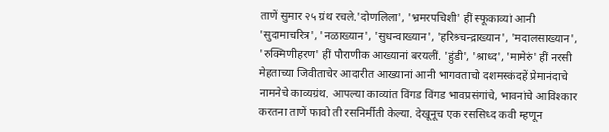ताणें सुमार २५ ग्रंथ रचले.'दोणलिला', 'भ्रमरपचिशी' हीं स्फूकाव्यां आनी 'सुदामाचरित्र', 'नळाख्यान', 'सुधन्वाख्यान', 'हरिश्र्चन्द्राख्यान', 'मदालसाख्यान', 'रुक्मिणीहरण' हीं पौराणीक आख्यानां बरयलीं. 'हुंडी', 'श्राध्द', 'मामेरुं' हीं नरसी मेहताच्या जिवीताचेर आदारीत आख्यानां आनी भागवताचो दशमस्कंदहें प्रेमानंदाचे नामनेचे काव्यग्रंथ. आपल्या काव्यांत विंगड विंगड भावप्रसंगांचे, भावनांचे आविश्कार करतना ताणें फावो ती रसनिर्मीती केल्या. देखूनूच एक रससिध्द कवी म्हणून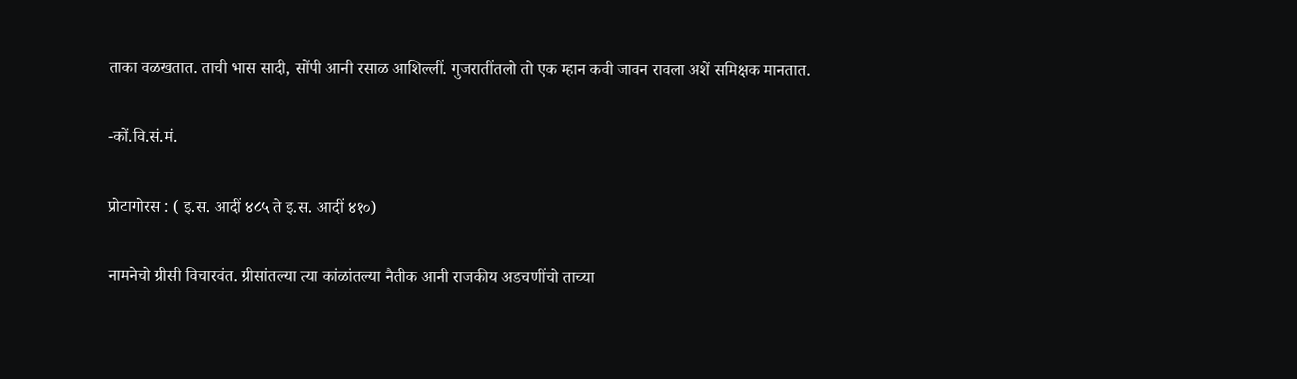ताका वळखतात. ताची भास सादी, सोंपी आनी रसाळ आशिल्लीं. गुजरातींतलो तो एक म्हान कवी जावन रावला अशें समिक्षक मानतात.

-कों.वि.सं.मं.

प्रोटागोरस : ( इ.स. आदीं ४८५ ते इ.स. आदीं ४१०)

नामनेचो ग्रीसी विचारवंत. ग्रीसांतल्या त्या कांळांतल्या नैतीक आनी राजकीय अडचणींचो ताच्या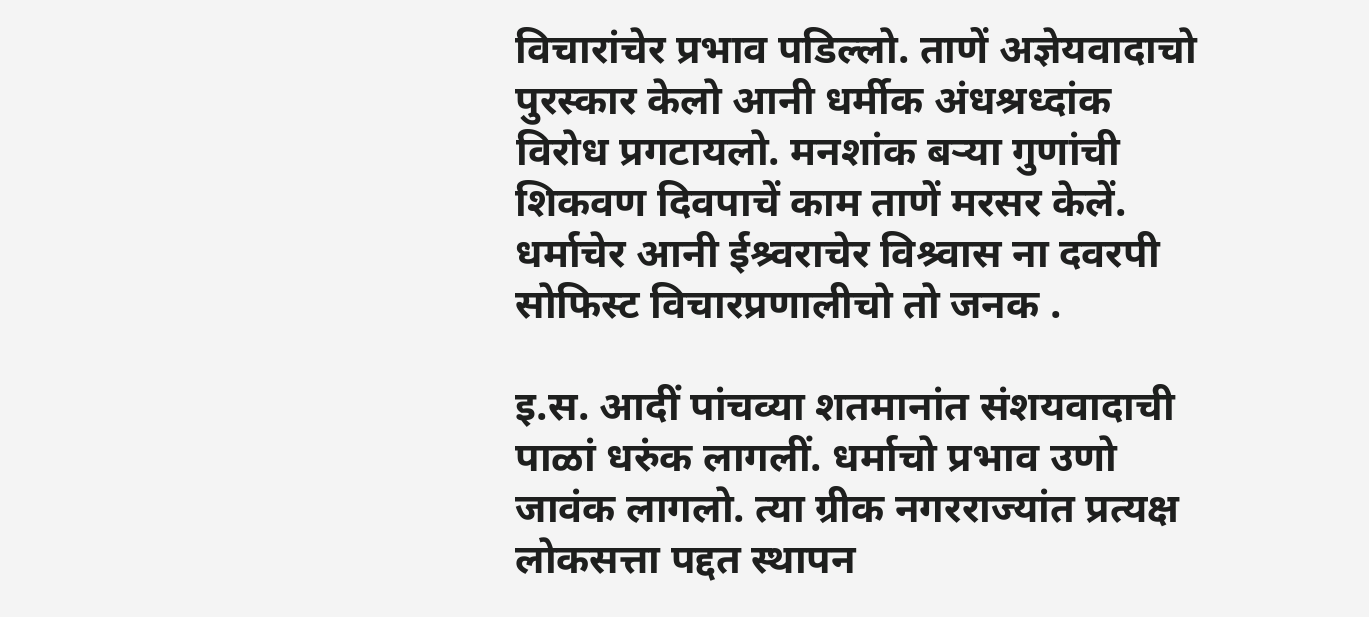विचारांचेर प्रभाव पडिल्लो. ताणें अज्ञेयवादाचो पुरस्कार केलो आनी धर्मीक अंधश्रध्दांक विरोध प्रगटायलो. मनशांक बऱ्या गुणांची शिकवण दिवपाचें काम ताणें मरसर केलें. धर्माचेर आनी ईश्र्वराचेर विश्र्वास ना दवरपी सोफिस्ट विचारप्रणालीचो तो जनक .

इ.स. आदीं पांचव्या शतमानांत संशयवादाची पाळां धरुंक लागलीं. धर्माचो प्रभाव उणो जावंक लागलो. त्या ग्रीक नगरराज्यांत प्रत्यक्ष लोकसत्ता पद्दत स्थापन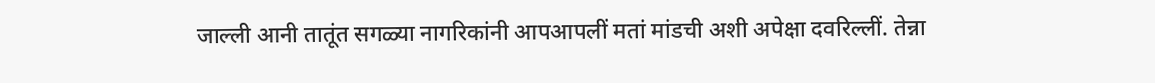जाल्ली आनी तातूंत सगळ्या नागरिकांनी आपआपलीं मतां मांडची अशी अपेक्षा दवरिल्लीं. तेन्ना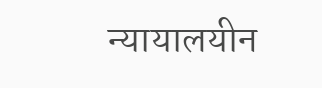न्यायालयीन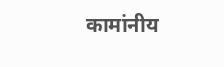कामांनीय